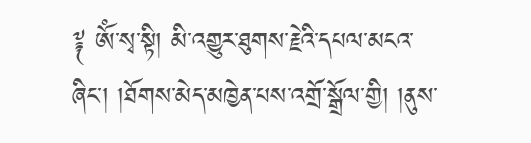༈ ༀ་སྭ་སྟི། མི་འགྱུར་ཐུགས་རྗེའི་དཔལ་མངའ་ཞིང་། །ཐོགས་མེད་མཁྱེན་པས་འགྲོ་སྒྲོལ་གྱི། །ནུས་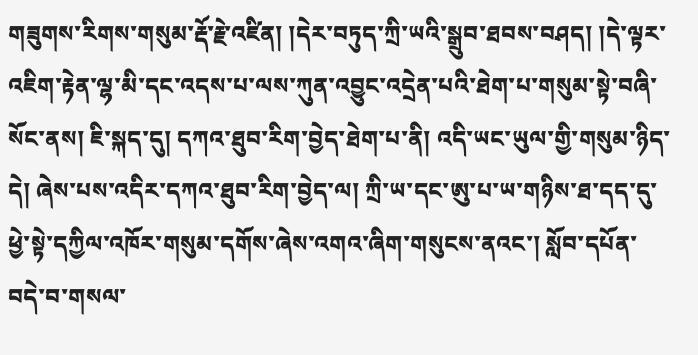གཟུགས་རིགས་གསུམ་རྡོ་རྗེ་འཛིན། །དེར་བཏུད་ཀྲི་ཡའི་སྒྲུབ་ཐབས་བཤད། །དེ་ལྟར་འཇིག་རྟེན་ལྷ་མི་དང་འདས་པ་ལས་ཀུན་འབྱུང་འདྲེན་པའི་ཐེག་པ་གསུམ་སྟེ་བཞི་སོང་ནས། ཇི་སྐད་དུ། དཀའ་ཐུབ་རིག་བྱེད་ཐེག་པ་ནི། འདི་ཡང་ཡུལ་གྱི་གསུམ་ཉིད་དེ། ཞེས་པས་འདིར་དཀའ་ཐུབ་རིག་བྱེད་ལ། ཀྲི་ཡ་དང་ཨུ་པ་ཡ་གཉིས་ཐ་དད་དུ་ཕྱེ་སྟེ་དཀྱིལ་འཁོར་གསུམ་དགོས་ཞེས་འགའ་ཞིག་གསུངས་ནའང་། སློབ་དཔོན་བདེ་བ་གསལ་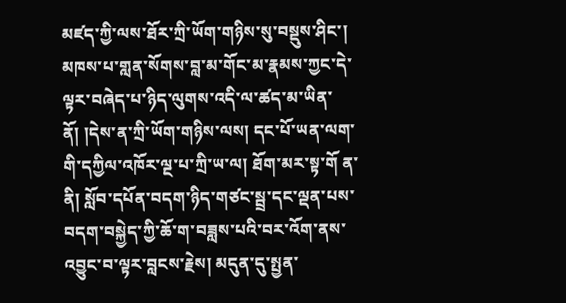མཛད་ཀྱི་ལས་ཐོར་ཀྲི་ཡོག་གཉིས་སུ་བསྡུས་ཤིང་། མཁས་པ་གླན་སོགས་བླ་མ་གོང་མ་རྣམས་ཀྱང་དེ་ལྟར་བཞེད་པ་ཉིད་ལུགས་འདི་ལ་ཚད་མ་ཡིན་ནོ། །དེས་ན་ཀྲི་ཡོག་གཉིས་ལས། དང་པོ་ཡན་ལག་གི་དཀྱིལ་འཁོར་ལྔ་པ་ཀྲི་ཡ་ལ། ཐོག་མར་སྟ་གོ ན་ནི། སློབ་དཔོན་བདག་ཉིད་གཙང་སྦྲ་དང་ལྡན་པས་བདག་བསྐྱེད་ཀྱི་ཆོ་ག་བཟླས་པའི་བར་འོག་ནས་འབྱུང་བ་ལྟར་བླངས་རྗེས། མདུན་དུ་སྤྱན་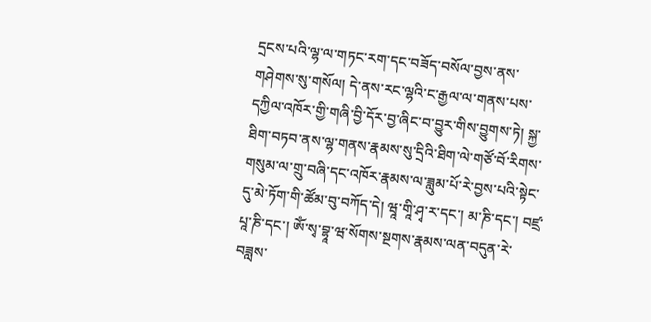དྲངས་པའི་ལྷ་ལ་གཏང་རག་དང་བཟོད་བསོལ་བྱས་ནས་གཤེགས་སུ་གསོལ། དེ་ནས་རང་ལྷའི་ང་རྒྱལ་ལ་གནས་པས་དཀྱིལ་འཁོར་གྱི་གཞི་བྱི་དོར་བྱ་ཞིང་བ་བྱུར་གིས་བྱུགས་ཏེ། སྐྱ་ཐིག་བཏབ་ནས་ལྷ་གནས་རྣམས་སུ་དྲིའི་ཐིག་ལེ་གཙོ་བོ་རིགས་གསུམ་ལ་གྲུ་བཞི་དང་འཁོར་རྣམས་ལ་ཟླུམ་པོ་རེ་བྱས་པའི་སྟེང་དུ་མེ་ཏོག་གི་ཚོམ་བུ་བཀོད་དེ། ཝཱ་གཱི་ཤྭ་ར་དང་། མ་ཎི་དང་། བཛྲ་པཱ་ཎི་དང་། ༀ་སྭ་བྷཱ་ཝ་སོགས་སྔགས་རྣམས་ལན་བདུན་རེ་བཟླས་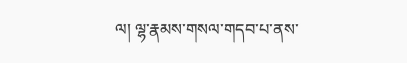ལ། ལྷ་རྣམས་གསལ་གདབ་པ་ནས་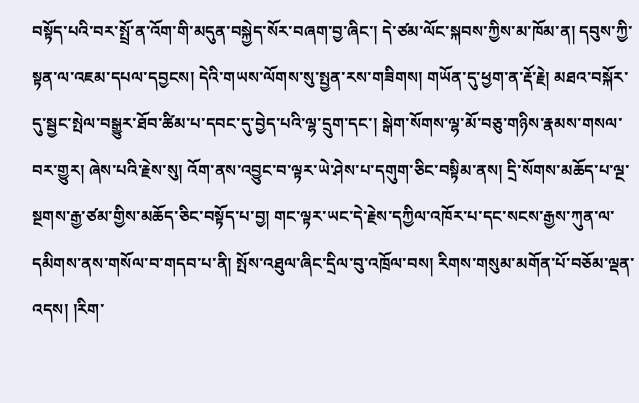བསྟོད་པའི་བར་སྤྲོ་ན་འོག་གི་མདུན་བསྐྱེད་སོར་བཞག་བྱ་ཞིང་། དེ་ཙམ་ལོང་སྐབས་ཀྱིས་མ་ཁོམ་ན། དབུས་ཀྱི་སྟན་ལ་འཇམ་དཔལ་དབྱངས། དེའི་གཡས་ལོགས་སུ་སྤྱན་རས་གཟིགས། གཡོན་དུ་ཕྱག་ན་རྡོ་རྗེ། མཐའ་བསྐོར་དུ་སྦྱང་སྤེལ་བསྒྱུར་ཐོབ་ཚིམ་པ་དབང་དུ་བྱེད་པའི་ལྷ་དྲུག་དང་། སྒེག་སོགས་ལྷ་མོ་བཅུ་གཉིས་རྣམས་གསལ་བར་གྱུར། ཞེས་པའི་རྗེས་སུ། འོག་ནས་འབྱུང་བ་ལྟར་ཡེ་ཤེས་པ་དགུག་ཅིང་བསྟིམ་ནས། དྲི་སོགས་མཆོད་པ་ལྔ་སྔགས་རྒྱ་ཙམ་གྱིས་མཆོད་ཅིང་བསྟོད་པ་བྱ། གང་ལྟར་ཡང་དེ་རྗེས་དཀྱིལ་འཁོར་པ་དང་སངས་རྒྱས་ཀུན་ལ་དམིགས་ནས་གསོལ་བ་གདབ་པ་ནི། སྤོས་འཐུལ་ཞིང་དྲིལ་བུ་འཁྲོལ་བས། རིགས་གསུམ་མགོན་པོ་བཅོམ་ལྡན་འདས། །རིག་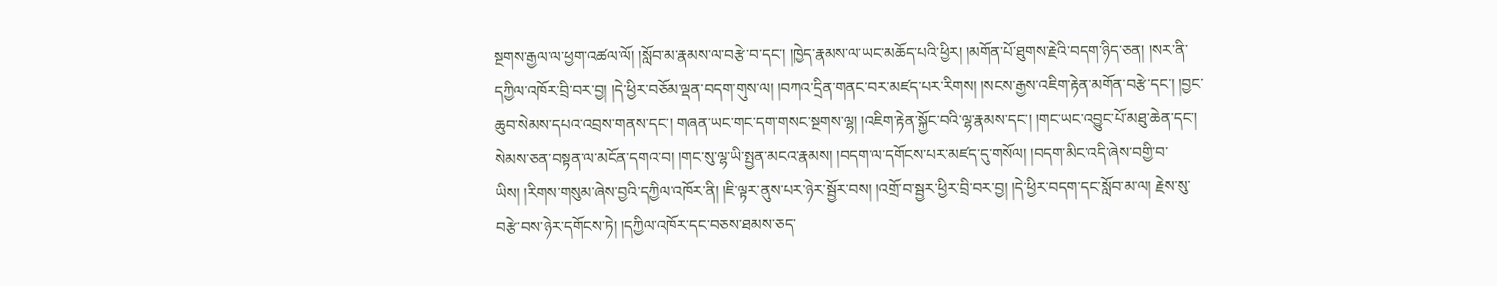སྔགས་རྒྱལ་ལ་ཕྱག་འཚལ་ལོ། །སློབ་མ་རྣམས་ལ་བརྩེ་བ་དང་། །ཁྱེད་རྣམས་ལ་ཡང་མཆོད་པའི་ཕྱིར། །མགོན་པོ་ཐུགས་རྗེའི་བདག་ཉིད་ཅན། །སར་ནི་དཀྱིལ་འཁོར་བྲི་བར་བྱ། །དེ་ཕྱིར་བཅོམ་ལྡན་བདག་གུས་ལ། །བཀའ་དྲིན་གནང་བར་མཛད་པར་རིགས། །སངས་རྒྱས་འཇིག་རྟེན་མགོན་བརྩེ་དང་། །བྱང་ཆུབ་སེམས་དཔའ་འབྲས་གནས་དང་། གཞན་ཡང་གང་དག་གསང་སྔགས་ལྷ། །འཇིག་རྟེན་སྐྱོང་བའི་ལྷ་རྣམས་དང་། །གང་ཡང་འབྱུང་པོ་མཐུ་ཆེན་དང་། སེམས་ཅན་བསྟན་ལ་མངོན་དགའ་བ། །གང་སུ་ལྷ་ཡི་སྤྱན་མངའ་རྣམས། །བདག་ལ་དགོངས་པར་མཛད་དུ་གསོལ། །བདག་མིང་འདི་ཞེས་བགྱི་བ་ཡིས། །རིགས་གསུམ་ཞེས་བྱའི་དཀྱིལ་འཁོར་ནི། །ཇི་ལྟར་ནུས་པར་ཉེར་སྦྱོར་བས། །འགྲོ་བ་སྦྱར་ཕྱིར་བྲི་བར་བྱ། །དེ་ཕྱིར་བདག་དང་སློབ་མ་ལ། རྗེས་སུ་བརྩེ་བས་ཉེར་དགོངས་ཏེ། །དཀྱིལ་འཁོར་དང་བཅས་ཐམས་ཅད་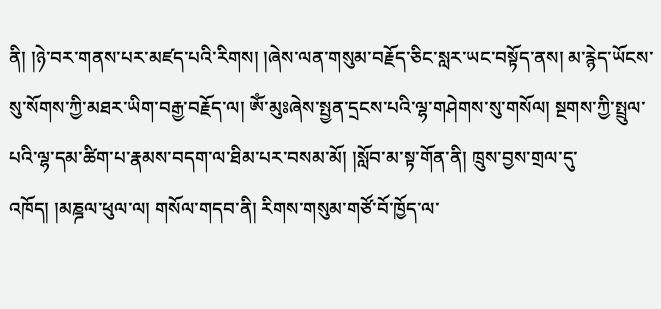ནི། །ཉེ་བར་གནས་པར་མཛད་པའི་རིགས། །ཞེས་ལན་གསུམ་བརྗོད་ཅིང་སླར་ཡང་བསྟོད་ནས། མ་རྙེད་ཡོངས་སུ་སོགས་ཀྱི་མཐར་ཡིག་བརྒྱ་བརྗོད་ལ། ༀ་མུཿཞེས་སྤྱན་དྲངས་པའི་ལྷ་གཤེགས་སུ་གསོལ། སྔགས་ཀྱི་སྤྲུལ་པའི་ལྷ་དམ་ཚིག་པ་རྣམས་བདག་ལ་ཐིམ་པར་བསམ་མོ། །སློབ་མ་སྟ་གོན་ནི། ཁྲུས་བྱས་གྲལ་དུ་འཁོད། །མཎྜལ་ཕུལ་ལ། གསོལ་གདབ་ནི། རིགས་གསུམ་གཙོ་བོ་ཁྱོད་ལ་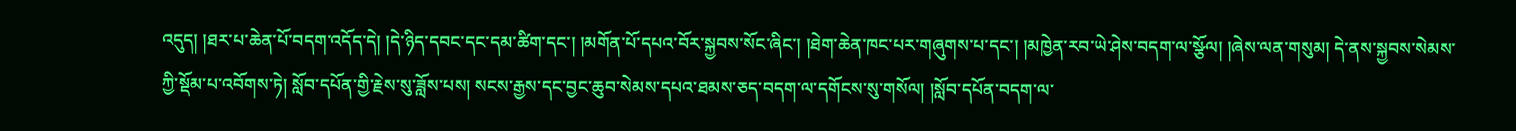འདུད། །ཐར་པ་ཆེན་པོ་བདག་འདོད་དེ། །དེ་ཉིད་དབང་དང་དམ་ཚིག་དང་། །མགོན་པོ་དཔའ་བོར་སྐྱབས་སོང་ཞིང་། །ཐེག་ཆེན་ཁང་པར་གཞུགས་པ་དང་། །མཁྱེན་རབ་ཡེ་ཤེས་བདག་ལ་སྩོལ། །ཞེས་ལན་གསུམ། དེ་ནས་སྐྱབས་སེམས་ཀྱི་སྡོམ་པ་འབོགས་ཏེ། སློབ་དཔོན་གྱི་རྗེས་སུ་ཟློས་པས། སངས་རྒྱས་དང་བྱང་ཆུབ་སེམས་དཔའ་ཐམས་ཅད་བདག་ལ་དགོངས་སུ་གསོལ། །སློབ་དཔོན་བདག་ལ་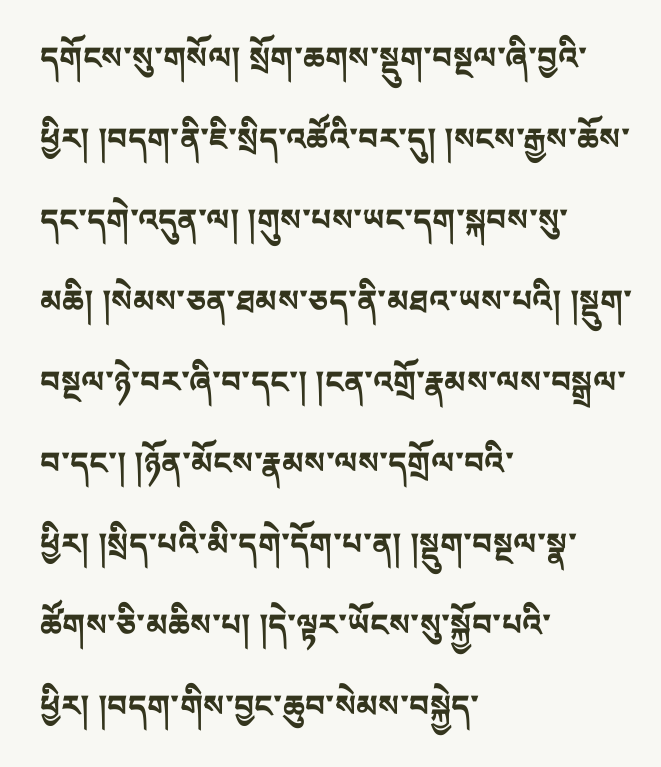དགོངས་སུ་གསོལ། སྲོག་ཆགས་སྡུག་བསྔལ་ཞི་བྱའི་ཕྱིར། །བདག་ནི་ཇི་སྲིད་འཚོའི་བར་དུ། །སངས་རྒྱས་ཆོས་དང་དགེ་འདུན་ལ། །གུས་པས་ཡང་དག་སྐབས་སུ་མཆི། །སེམས་ཅན་ཐམས་ཅད་ནི་མཐའ་ཡས་པའི། །སྡུག་བསྔལ་ཉེ་བར་ཞི་བ་དང་། །ངན་འགྲོ་རྣམས་ལས་བསྒྲལ་བ་དང་། །ཉོན་མོངས་རྣམས་ལས་དགྲོལ་བའི་ཕྱིར། །སྲིད་པའི་མི་དགེ་དོག་པ་ན། །སྡུག་བསྔལ་སྣ་ཚོགས་ཅི་མཆིས་པ། །དེ་ལྟར་ཡོངས་སུ་སྐྱོབ་པའི་ཕྱིར། །བདག་གིས་བྱང་ཆུབ་སེམས་བསྐྱེད་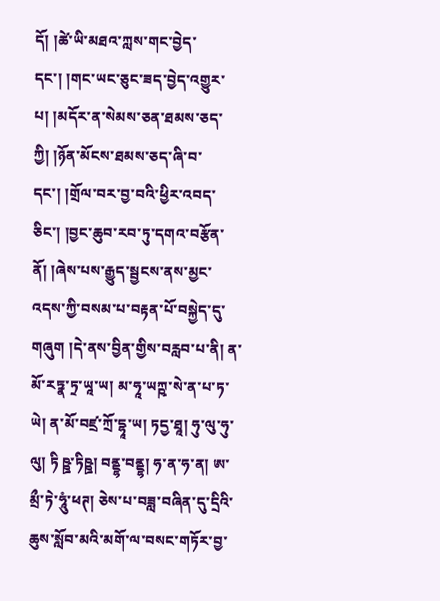དོ། །ཚེ་ཡི་མཐའ་ཀླས་གང་བྱེད་དང་། །གང་ཡང་ཅུང་ཟད་བྱེད་འགྱུར་པ། །མདོར་ན་སེམས་ཅན་ཐམས་ཅད་ཀྱི། །ཉོན་མོངས་ཐམས་ཅད་ཞི་བ་དང་། །གྲོལ་བར་བྱ་བའི་ཕྱིར་འབད་ཅིང་། །བྱང་ཆུབ་རབ་ཏུ་དགའ་བརྩོན་ནོ། །ཞེས་པས་རྒྱུད་སྦྱངས་ནས་མྱང་འདས་ཀྱི་བསམ་པ་བརྟན་པོ་བསྐྱེད་དུ་གཞུག །དེ་ནས་བྱིན་གྱིས་བརླབ་པ་ནི། ན་མོ་རཏྣ་ཏྲ་ཡཱ་ཡ། མ་ཧཱ་ཡཀྵ་སེ་ན་པ་ཏ་ཡེ། ན་མོ་བཛྲ་ཀྲོ་དྷཱ་ཡ། ཏདྱ་ཐཱ། ཧུ་ལུ་ཧུ་ལུ། ཏི ཥྛ་ཏིཥྛ། བནྡྷ་བནྡྷ། ཧ་ན་ཧ་ན། ཨ་མྲྀ་ཏེ་ཧཱུཾ་ཕཊ། ཅེས་པ་བཟླ་བཞིན་དུ་དྲིའི་ཆུས་སློབ་མའི་མགོ་ལ་བསང་གཏོར་བྱ་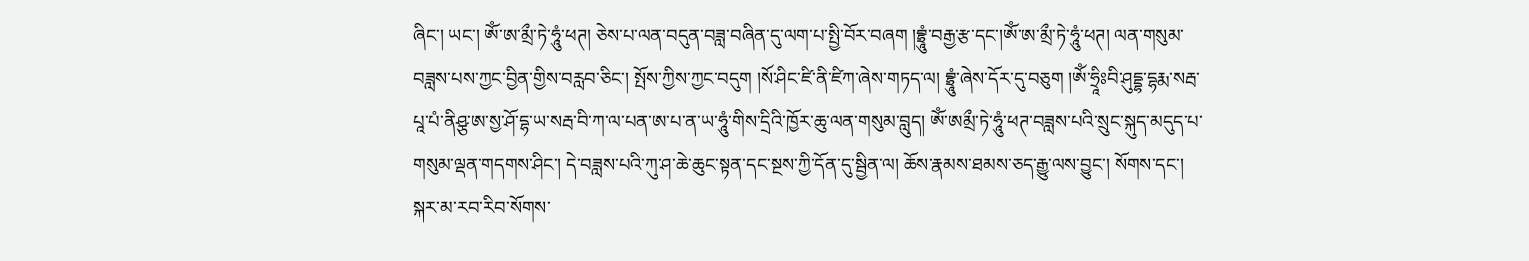ཞིང་། ཡང་། ༀ་ཨ་མྲྀ་ཏེ་ཧཱུཾ་ཕཊ། ཅེས་པ་ལན་བདུན་བཟླ་བཞིན་དུ་ལག་པ་སྤྱི་བོར་བཞག །བྷྲཱུཾ་བརྒྱ་རྩ་དང་།ༀ་ཨ་མྲྀ་ཏེ་ཧཱུཾ་ཕཊ། ལན་གསུམ་བཟླས་པས་ཀྱང་བྱིན་གྱིས་བརླབ་ཅིང་། སྤོས་ཀྱིས་ཀྱང་བདུག །སོ་ཤིང་ཛི་ནི་ཛིཀ་ཞེས་གཏད་ལ། བྷྲཱུཾ་ཞེས་དོར་དུ་བཅུག །ༀ་ཧྲཱིཿབི་ཤུདྡྷ་དྷརྨ་སརྦ་པཱ་པཾ་ནིཤྩ་ཨ་སྱ་ཤོ་དྷ་ཡ་སརྦ་བི་ཀ་ལ་པན་ཨ་པ་ན་ཡ་ཧཱུཾ་གིས་དྲིའི་ཁྱོར་ཆུ་ལན་གསུམ་བླུད། ༀ་ཨམྲྀ་ཏེ་ཧཱུཾ་ཕཊ་བཟླས་པའི་སྲུང་སྐུད་མདུད་པ་གསུམ་ལྡན་གདགས་ཤིང་། དེ་བཟླས་པའི་ཀུ་ཤ་ཆེ་ཆུང་སྟན་དང་སྔས་ཀྱི་དོན་དུ་སྦྱིན་ལ། ཆོས་རྣམས་ཐམས་ཅད་རྒྱུ་ལས་བྱུང་། སོགས་དང་། སྐར་མ་རབ་རིབ་སོགས་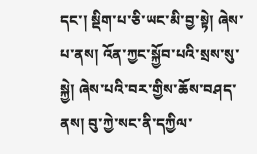དང་། སྡིག་པ་ཅི་ཡང་མི་བྱ་སྟེ། ཞེས་པ་ནས། འོན་ཀྱང་སྐྱོབ་པའི་སྲས་སུ་སྐྱེ། ཞེས་པའི་བར་གྱིས་ཆོས་བཤད་ནས། བུ་ཀྱེ་སང་ནི་དཀྱིལ་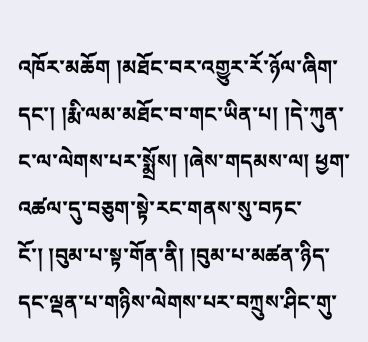འཁོར་མཆོག །མཐོང་བར་འགྱུར་རོ་ཉོལ་ཞིག་དང་། །རྨི་ལམ་མཐོང་བ་གང་ཡིན་པ། །དེ་ཀུན་ང་ལ་ལེགས་པར་སྨྲོས། །ཞེས་གདམས་ལ། ཕྱག་འཚལ་དུ་བཅུག་སྟེ་རང་གནས་སུ་བཏང་ངོ་། །བུམ་པ་སྟ་གོན་ནི། །བུམ་པ་མཚན་ཉིད་དང་ལྡན་པ་གཉིས་ལེགས་པར་བཀྲུས་ཤིང་གུ་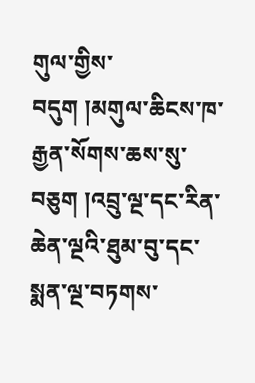གུལ་གྱིས་བདུག །མགུལ་ཆིངས་ཁ་རྒྱན་སོགས་ཆས་སུ་བཅུག །འབྲུ་ལྔ་དང་རིན་ཆེན་ལྔའི་ཐུམ་བུ་དང་སྨན་ལྔ་བཏགས་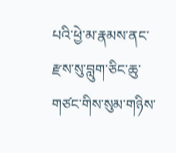པའི་ཕྱེ་མ་རྣམས་ནང་རྫས་སུ་བླུག་ཅིང་ཆུ་གཙང་གིས་སུམ་གཉིས་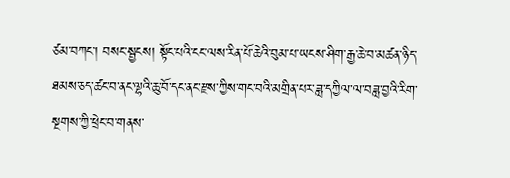ཙམ་བཀང་། བསང་སྦྱངས། སྟོང་པའི་ངང་ལས་རིན་པོ་ཆེའི་བུམ་པ་ཡངས་ཤིག་རྒྱ་ཆེ་བ་མཚན་ཉིད་ཐམས་ཅད་ཚང་བ་ནང་ལྷའི་ཆུ་བོ་དང་ནང་རྫས་ཀྱིས་གང་བའི་མགྲིན་པར་ཟླ་དཀྱིལ་ལ་བཟླ་བྱའི་རིག་སྔགས་ཀྱི་ཕྲེང་བ་གནས་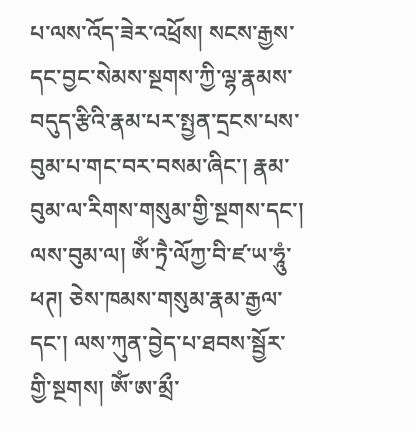པ་ལས་འོད་ཟེར་འཕྲོས། སངས་རྒྱས་དང་བྱང་སེམས་སྔགས་ཀྱི་ལྷ་རྣམས་བདུད་རྩིའི་རྣམ་པར་སྤྱན་དྲངས་པས་བུམ་པ་གང་བར་བསམ་ཞིང་། རྣམ་བུམ་ལ་རིགས་གསུམ་གྱི་སྔགས་དང་། ལས་བུམ་ལ། ༀ་ཏྲཻ་ལོཀྱ་བི་ཛ་ཡ་ཧཱུཾ་ཕཊ། ཅེས་ཁམས་གསུམ་རྣམ་རྒྱལ་དང་། ལས་ཀུན་བྱེད་པ་ཐབས་སྦྱོར་གྱི་སྔགས། ༀ་ཨ་མྲྀ་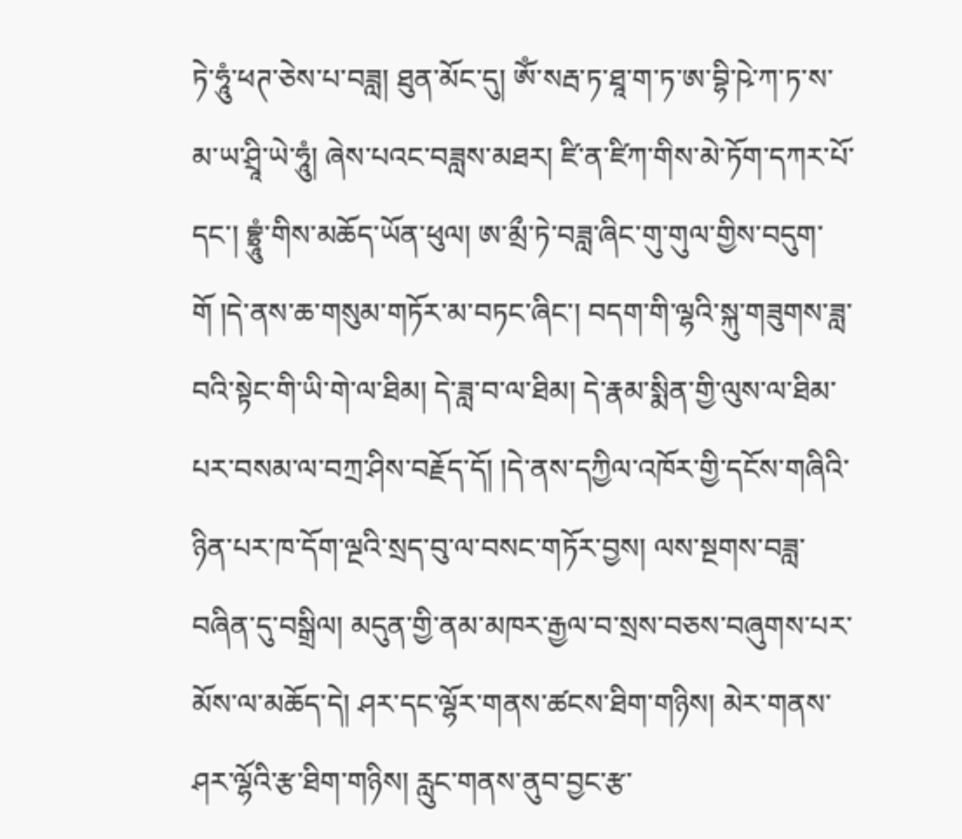ཏེ་ཧཱུཾ་ཕཊ་ཅེས་པ་བཟླ། ཐུན་མོང་དུ། ༀ་སརྦ་ཏ་ཐཱ་ག་ཏ་ཨ་བྷི་ཥེ་ཀ་ཏ་ས་མ་ཡ་ཤྲཱི་ཡེ་ཧཱུཾ། ཞེས་པའང་བཟླས་མཐར། ཛི་ན་ཛིཀ་གིས་མེ་ཏོག་དཀར་པོ་དང་། བྷྲཱུཾ་གིས་མཆོད་ཡོན་ཕུལ། ཨ་མྲྀ་ཏེ་བཟླ་ཞིང་གུ་གུལ་གྱིས་བདུག་གོ །དེ་ནས་ཆ་གསུམ་གཏོར་མ་བཏང་ཞིང་། བདག་གི་ལྷའི་སྐུ་གཟུགས་ཟླ་བའི་སྟེང་གི་ཡི་གེ་ལ་ཐིམ། དེ་ཟླ་བ་ལ་ཐིམ། དེ་རྣམ་སྨིན་གྱི་ལུས་ལ་ཐིམ་པར་བསམ་ལ་བཀྲ་ཤིས་བརྗོད་དོ། །དེ་ནས་དཀྱིལ་འཁོར་གྱི་དངོས་གཞིའི་ཉིན་པར་ཁ་དོག་ལྔའི་སྲད་བུ་ལ་བསང་གཏོར་བྱས། ལས་སྔགས་བཟླ་བཞིན་དུ་བསྒྲིལ། མདུན་གྱི་ནམ་མཁར་རྒྱལ་བ་སྲས་བཅས་བཞུགས་པར་མོས་ལ་མཆོད་དེ། ཤར་དང་ལྷོར་གནས་ཚངས་ཐིག་གཉིས། མེར་གནས་ཤར་ལྷོའི་རྩ་ཐིག་གཉིས། རླུང་གནས་ནུབ་བྱང་རྩ་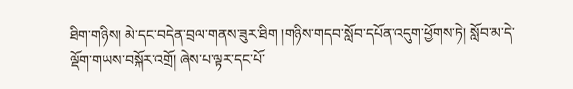ཐིག་གཉིས། མེ་དང་བདེན་བྲལ་གནས་ཟུར་ཐིག །གཉིས་གདབ་སློབ་དཔོན་འདུག་ཕྱོགས་ཏེ། སློབ་མ་དེ་ལྡོག་གཡས་བསྐོར་འགྲོ། ཞེས་པ་ལྟར་དང་པོ་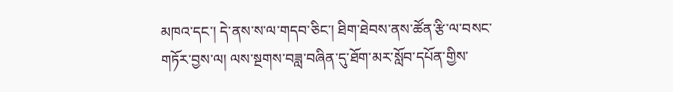མཁའ་དང་། དེ་ནས་ས་ལ་གདབ་ཅིང་། ཐིག་ཐེབས་ནས་ཚོན་རྩི་ལ་བསང་གཏོར་བྱས་ལ། ལས་སྔགས་བཟླ་བཞིན་དུ་ཐོག་མར་སློབ་དཔོན་གྱིས་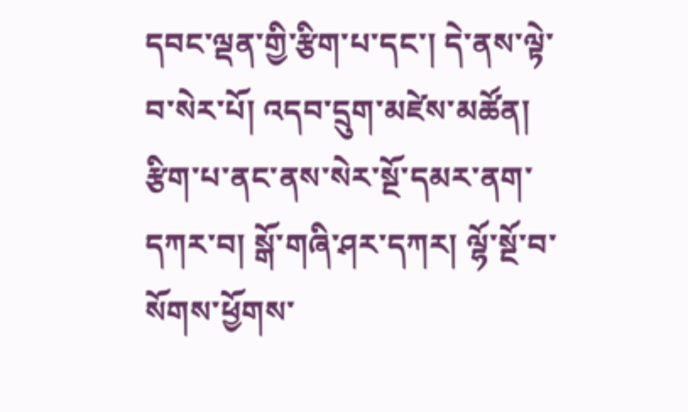དབང་ལྡན་གྱི་རྩིག་པ་དང་། དེ་ནས་ལྟེ་བ་སེར་པོ། འདབ་དྲུག་མཛེས་མཚོན། རྩིག་པ་ནང་ནས་སེར་སྔོ་དམར་ནག་དཀར་བ། སྒོ་གཞི་ཤར་དཀར། ལྷོ་སྔོ་བ་སོགས་ཕྱོགས་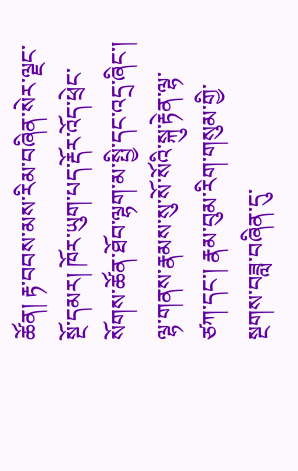ཚོན། རྟ་བབས་མས་རིམ་བཞིན་སེར་ལྗང་སྔོ་དམར། ཁོར་ཡུག་པད་རྡོར་འོད་ཕྲེང་སོགས་ཚོན་ཐོབ་ལྷག་མ་སྤྱི་དང་འདྲ་ཞིང་། ལྷ་གནས་རྣམས་སུ་སོ་སོའི་སྐུ་རྟེན་ལྷ་ཙཀ་དང་། རྣམ་བུམ་རིག་གསུམ་གྱི་སྔགས་བཟླ་བཞིན་དུ་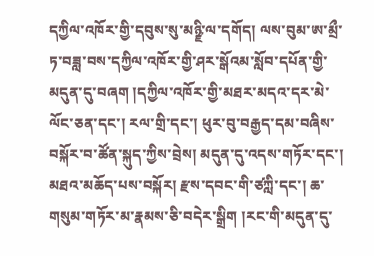དཀྱིལ་འཁོར་གྱི་དབུས་སུ་མཉྫི་ལ་དགོད། ལས་བུམ་ཨ་མྲྀ་ཏ་བཟླ་བས་དཀྱིལ་འཁོར་གྱི་ཤར་སྒོའམ་སློབ་དཔོན་གྱི་མདུན་དུ་བཞག །དཀྱིལ་འཁོར་གྱི་མཐར་མདའ་དར་མེ་ལོང་ཅན་དང་། རལ་གྲི་དང་། ཕུར་བུ་བརྒྱད་དམ་བཞིས་བསྐོར་བ་ཚོན་སྐུད་ཀྱིས་བྲེས། མདུན་དུ་འདས་གཏོར་དང་། མཐའ་མཆོད་པས་བསྐོར། རྫས་དབང་གི་ཙཀླི་དང་། ཆ་གསུམ་གཏོར་མ་རྣམས་ཅི་བདེར་སྒྲིག །རང་གི་མདུན་དུ་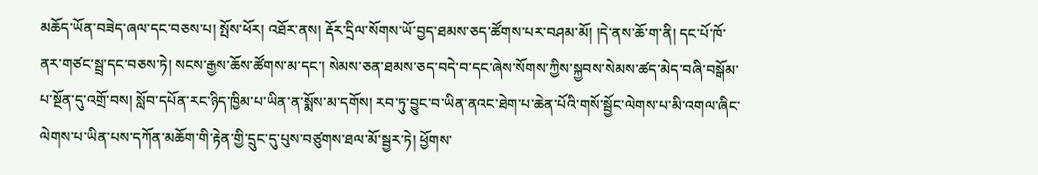མཆོད་ཡོན་བཟེད་ཞལ་དང་བཅས་པ། སྤོས་ཕོར། འཐོར་ནས། རྡོར་དྲིལ་སོགས་ཡོ་བྱད་ཐམས་ཅད་ཚོགས་པར་བཤམ་མོ། །དེ་ནས་ཆོ་ག་ནི། དང་པོ་ཁོ་ནར་གཙང་སྦྲ་དང་བཅས་ཏེ། སངས་རྒྱས་ཆོས་ཚོགས་མ་དང་། སེམས་ཅན་ཐམས་ཅད་བདེ་བ་དང་ཞེས་སོགས་ཀྱིས་སྐྱབས་སེམས་ཚད་མེད་བཞི་བསྒོམ་པ་སྔོན་དུ་འགྲོ་བས། སློབ་དཔོན་རང་ཉིད་ཁྱིམ་པ་ཡིན་ན་སྨོས་མ་དགོས། རབ་ཏུ་བྱུང་བ་ཡིན་ནའང་ཐེག་པ་ཆེན་པོའི་གསོ་སྦྱོང་ལེགས་པ་མི་འགལ་ཞིང་ལེགས་པ་ཡིན་པས་དཀོན་མཆོག་གི་རྟེན་གྱི་དྲུང་དུ་པུས་བཙུགས་ཐལ་མོ་སྦྱར་ཏེ། ཕྱོགས་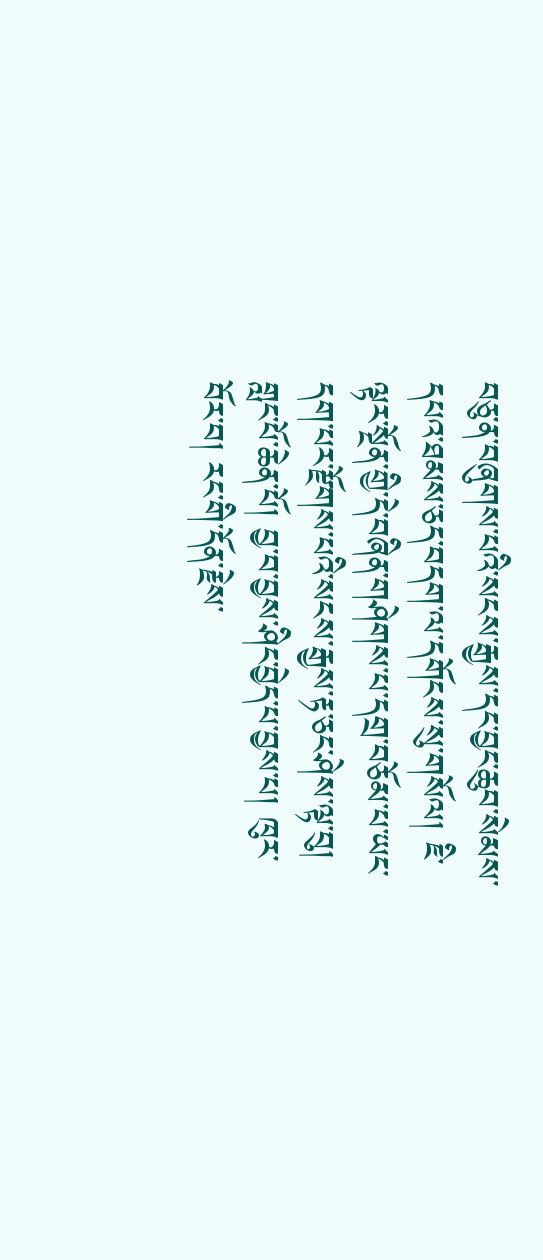བཅུ་ན་བཞུགས་པའི་སངས་རྒྱས་དང་བྱང་ཆུབ་སེམས་དཔའ་ཐམས་ཅད་བདག་ལ་དགོངས་སུ་གསོལ། ཇི་ལྟར་སྔོན་གྱི་དེ་བཞིན་གཤེགས་པ་དགྲ་བཅོམ་པ་ཡང་དག་པར་རྫོགས་པའི་སངས་རྒྱས་རྟ་ཅང་ཤེས་ལྟ་བུ། གླང་པོ་ཆེན་པོ། བྱ་བ་བྱས་ཤིང་བྱེད་པ་བྱས་པ། ཁུར་བོར་བ། རང་གི་དོན་རྗེས་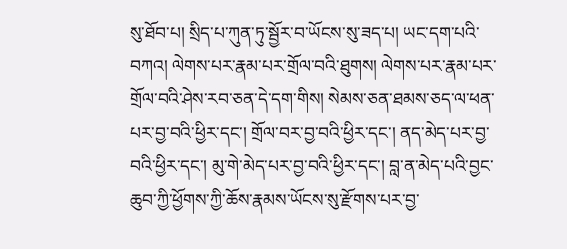སུ་ཐོབ་པ། སྲིད་པ་ཀུན་ཏུ་སྦྱོར་བ་ཡོངས་སུ་ཟད་པ། ཡང་དག་པའི་བཀའ། ལེགས་པར་རྣམ་པར་གྲོལ་བའི་ཐུགས། ལེགས་པར་རྣམ་པར་གྲོལ་བའི་ཤེས་རབ་ཅན་དེ་དག་གིས། སེམས་ཅན་ཐམས་ཅད་ལ་ཕན་པར་བྱ་བའི་ཕྱིར་དང་། གྲོལ་བར་བྱ་བའི་ཕྱིར་དང་། ནད་མེད་པར་བྱ་བའི་ཕྱིར་དང་། མུ་གེ་མེད་པར་བྱ་བའི་ཕྱིར་དང་། བླ་ན་མེད་པའི་བྱང་ཆུབ་ཀྱི་ཕྱོགས་ཀྱི་ཆོས་རྣམས་ཡོངས་སུ་རྫོགས་པར་བྱ་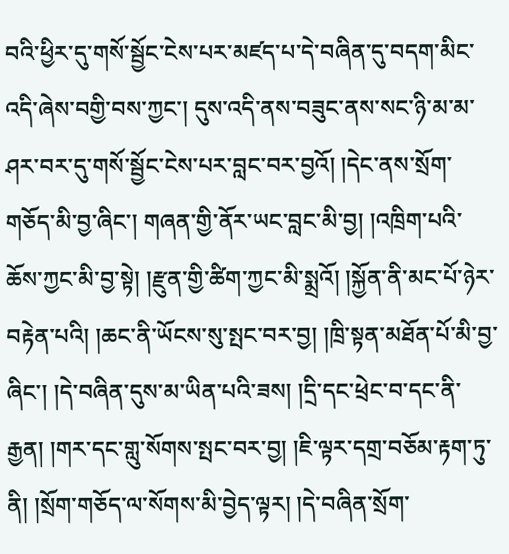བའི་ཕྱིར་དུ་གསོ་སྦྱོང་ངེས་པར་མཛད་པ་དེ་བཞིན་དུ་བདག་མིང་འདི་ཞེས་བགྱི་བས་ཀྱང་། དུས་འདི་ནས་བཟུང་ནས་སང་ཉི་མ་མ་ཤར་བར་དུ་གསོ་སྦྱོང་ངེས་པར་བླང་བར་བྱའོ། །དེང་ནས་སྲོག་གཅོད་མི་བྱ་ཞིང་། གཞན་གྱི་ནོར་ཡང་བླང་མི་བྱ། །འཁྲིག་པའི་ཆོས་ཀྱང་མི་བྱ་སྟེ། །རྫུན་གྱི་ཚིག་ཀྱང་མི་སྨྲའོ། །སྐྱོན་ནི་མང་པོ་ཉེར་བརྟེན་པའི། །ཆང་ནི་ཡོངས་སུ་སྤང་བར་བྱ། །ཁྲི་སྟན་མཐོན་པོ་མི་བྱ་ཞིང་། །དེ་བཞིན་དུས་མ་ཡིན་པའི་ཟས། །དྲི་དང་ཕྲེང་བ་དང་ནི་རྒྱན། །གར་དང་གླུ་སོགས་སྤང་བར་བྱ། །ཇི་ལྟར་དགྲ་བཅོམ་རྟག་ཏུ་ནི། །སྲོག་གཅོད་ལ་སོགས་མི་བྱེད་ལྟར། །དེ་བཞིན་སྲོག་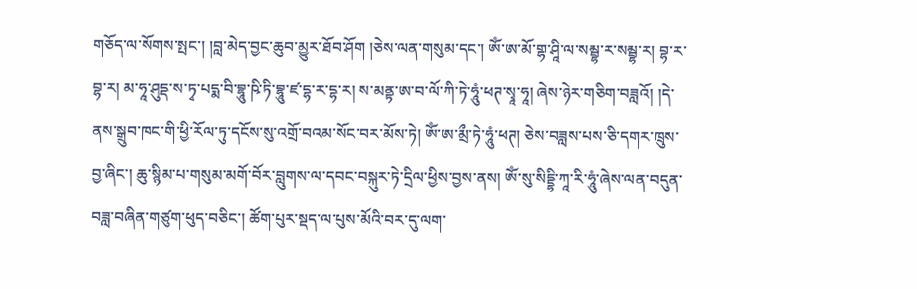གཅོད་ལ་སོགས་སྤང་། །བླ་མེད་བྱང་ཆུབ་མྱུར་ཐོབ་ཤོག །ཅེས་ལན་གསུམ་དང་། ༀ་ཨ་མོ་གྷ་ཤཱི་ལ་སམྦྷ་ར་སམྦྷ་ར། བྷ་ར་བྷ་ར། མ་ཧཱ་ཤུདྡ་ས་ཏྭ་པདྨ་བི་བྷཱུ་ཥི་ཏི་བྷཱུ་ཛ་དྷ་ར་དྷ་ར། ས་མནྟ་ཨ་བ་ལོ་ཀི་ཏེ་ཧཱུཾ་ཕཊ་སྭཱ་ཧཱ། ཞེས་ཉེར་གཅིག་བཟླའོ། །དེ་ནས་སྒྲུབ་ཁང་གི་ཕྱི་རོལ་ཏུ་དངོས་སུ་འགྲོ་བའམ་སོང་བར་མོས་ཏེ། ༀ་ཨ་མྲྀ་ཏེ་ཧཱུཾ་ཕཊ། ཅེས་བཟླས་པས་ཅི་དགར་ཁྲུས་བྱ་ཞིང་། ཆུ་སྙིམ་པ་གསུམ་མགོ་བོར་བླུགས་ལ་དབང་བསྐུར་ཏེ་དྲིལ་ཕྱིས་བྱས་ནས། ༀ་སུ་སིདྡྷི་ཀཱ་རི་ཧཱུཾ་ཞེས་ལན་བདུན་བཟླ་བཞིན་གཙུག་ཕུད་བཅིང་། ཚོག་པུར་སྡད་ལ་པུས་མོའི་བར་དུ་ལག་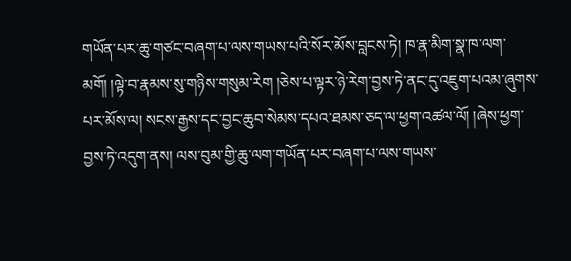གཡོན་པར་ཆུ་གཙང་བཞག་པ་ལས་གཡས་པའི་སོར་མོས་བླངས་ཏེ། ཁ་རྣ་མིག་སྣ་ཁ་ལག་མགོ། །ལྟེ་བ་རྣམས་སུ་གཉིས་གསུམ་རེག །ཅེས་པ་ལྟར་ཉེ་རེག་བྱས་ཏེ་ནང་དུ་འཇུག་པའམ་ཞུགས་པར་མོས་ལ། སངས་རྒྱས་དང་བྱང་ཆུབ་སེམས་དཔའ་ཐམས་ཅད་ལ་ཕྱག་འཚལ་ལོ། །ཞེས་ཕྱག་བྱས་ཏེ་འདུག་ནས། ལས་བུམ་གྱི་ཆུ་ལག་གཡོན་པར་བཞག་པ་ལས་གཡས་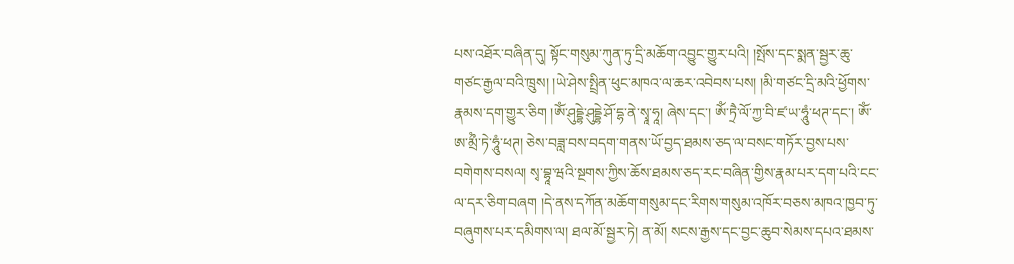པས་འཐོར་བཞིན་དུ། སྟོང་གསུམ་ཀུན་ཏུ་དྲི་མཆོག་འབྱུང་གྱུར་པའི། །སྤོས་དང་སྨན་སྦྱར་ཆུ་གཙང་རྒྱལ་བའི་ཁྲུས། །ཡེ་ཤེས་སྤྲིན་ཕུང་མཁའ་ལ་ཆར་འབེབས་པས། །མི་གཙང་དྲི་མའི་ཕྱོགས་རྣམས་དག་གྱུར་ཅིག །ༀ་ཤུདྡྷེ་ཤུདྡྷེ་ཤོ་དྷ་ནེ་སྭཱ་ཧཱ། ཞེས་དང་། ༀ་ཏྲཻ་ལོ་ཀྱ་བི་ཛ་ཡ་ཧཱུཾ་ཕཊ་དང་། ༀ་ཨ་མྲྀཾ་ཏེ་ཧཱུཾ་ཕཊ། ཅེས་བཟླ་བས་བདག་གནས་ཡོ་བྱད་ཐམས་ཅད་ལ་བསང་གཏོར་བྱས་པས་བགེགས་བསལ། སྭ་བྷཱ་ཝའི་སྔགས་ཀྱིས་ཆོས་ཐམས་ཅད་རང་བཞིན་གྱིས་རྣམ་པར་དག་པའི་ངང་ལ་དར་ཅིག་བཞག །དེ་ནས་དཀོན་མཆོག་གསུམ་དང་རིགས་གསུམ་འཁོར་བཅས་མཁའ་ཁྱབ་ཏུ་བཞུགས་པར་དམིགས་ལ། ཐལ་མོ་སྦྱར་ཏེ། ན་མོ། སངས་རྒྱས་དང་བྱང་ཆུབ་སེམས་དཔའ་ཐམས་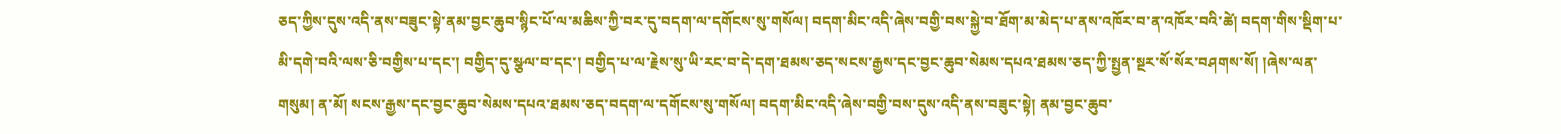ཅད་ཀྱིས་དུས་འདི་ནས་བཟུང་སྟེ་ནམ་བྱང་ཆུབ་སྙིང་པོ་ལ་མཆིས་ཀྱི་བར་དུ་བདག་ལ་དགོངས་སུ་གསོལ། བདག་མིང་འདི་ཞེས་བགྱི་བས་སྐྱེ་བ་ཐོག་མ་མེད་པ་ནས་འཁོར་བ་ན་འཁོར་བའི་ཚེ། བདག་གིས་སྡིག་པ་མི་དགེ་བའི་ལས་ཅི་བགྱིས་པ་དང་། བགྱིད་དུ་སྩལ་བ་དང་། བགྱིད་པ་ལ་རྗེས་སུ་ཡི་རང་བ་དེ་དག་ཐམས་ཅད་སངས་རྒྱས་དང་བྱང་ཆུབ་སེམས་དཔའ་ཐམས་ཅད་ཀྱི་སྤྱན་སྔར་སོ་སོར་བཤགས་སོ། །ཞེས་ལན་གསུམ། ན་མོ། སངས་རྒྱས་དང་བྱང་ཆུབ་སེམས་དཔའ་ཐམས་ཅད་བདག་ལ་དགོངས་སུ་གསོལ། བདག་མིང་འདི་ཞེས་བགྱི་བས་དུས་འདི་ནས་བཟུང་སྟེ། ནམ་བྱང་ཆུབ་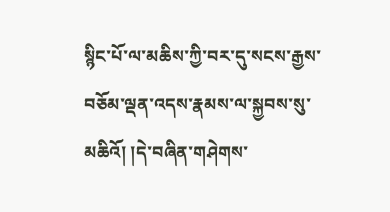སྙིང་པོ་ལ་མཆིས་ཀྱི་བར་དུ་སངས་རྒྱས་བཅོམ་ལྡན་འདས་རྣམས་ལ་སྐྱབས་སུ་མཆིའོ། །དེ་བཞིན་གཤེགས་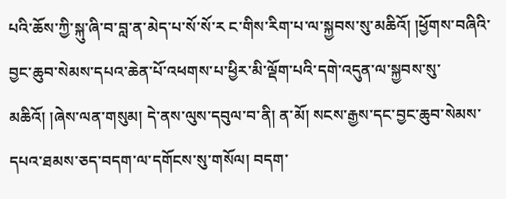པའི་ཆོས་ཀྱི་སྐུ་ཞི་བ་བླ་ན་མེད་པ་སོ་སོ་ར ང་གིས་རིག་པ་ལ་སྐྱབས་སུ་མཆིའོ། །ཕྱོགས་བཞིའི་བྱང་ཆུབ་སེམས་དཔའ་ཆེན་པོ་འཕགས་པ་ཕྱིར་མི་ལྡོག་པའི་དགེ་འདུན་ལ་སྐྱབས་སུ་མཆིའོ། །ཞེས་ལན་གསུམ། དེ་ནས་ལུས་དབུལ་བ་ནི། ན་མོ། སངས་རྒྱས་དང་བྱང་ཆུབ་སེམས་དཔའ་ཐམས་ཅད་བདག་ལ་དགོངས་སུ་གསོལ། བདག་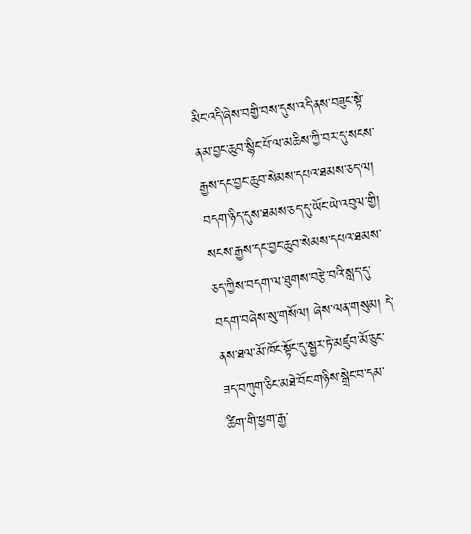མིང་འདི་ཞེས་བགྱི་བས་དུས་འདི་ནས་བཟུང་སྟེ་ནམ་བྱང་ཆུབ་སྙིང་པོ་ལ་མཆིས་ཀྱི་བར་དུ་སངས་རྒྱས་དང་བྱང་ཆུབ་སེམས་དཔའ་ཐམས་ཅད་ལ། བདག་ཉིད་དུས་ཐམས་ཅད་དུ་ཡོང་ཡེ་འབུལ་གྱི། སངས་རྒྱས་དང་བྱང་ཆུབ་སེམས་དཔའ་ཐམས་ཅད་ཀྱིས་བདག་ལ་ཐུགས་བརྩེ་བའི་སླད་དུ་བདག་བཞེས་སུ་གསོལ། ཞེས་ལན་གསུམ། དེ་ནས་ཐལ་མོ་ཁོང་སྟོང་དུ་སྦྱར་ཏེ་མཛུབ་མོ་ཅུང་ཟད་བཀུག་ཅིང་མཐེ་བོང་གཉིས་སྒྲེང་བ་དམ་ཚིག་གི་ཕྱག་རྒྱ་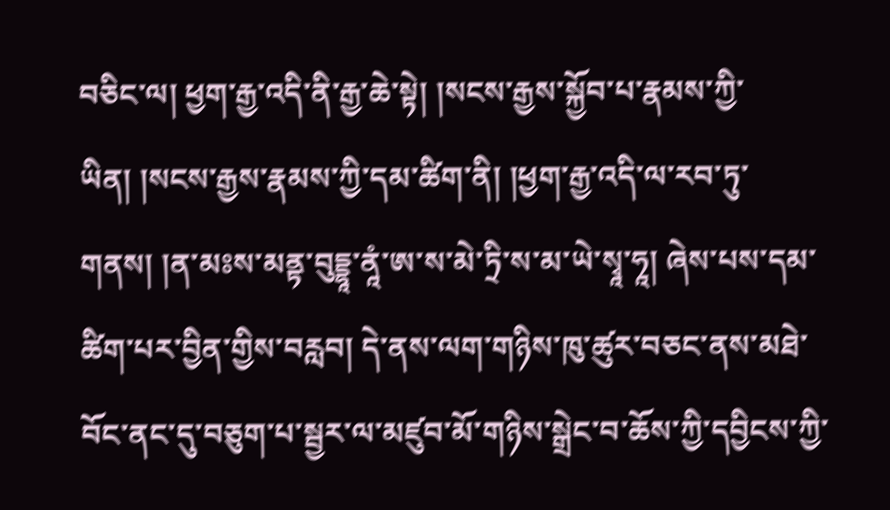བཅིང་ལ། ཕྱག་རྒྱ་འདི་ནི་རྒྱ་ཆེ་སྟེ། །སངས་རྒྱས་སྐྱོབ་པ་རྣམས་ཀྱི་ཡིན། །སངས་རྒྱས་རྣམས་ཀྱི་དམ་ཚིག་ནི། །ཕྱག་རྒྱ་འདི་ལ་རབ་ཏུ་གནས། །ན་མཿས་མནྟ་བུདྡྷཱ་ནཱཾ་ཨ་ས་མེ་ཏྲི་ས་མ་ཡེ་སྭཱ་ཧཱ། ཞེས་པས་དམ་ཚིག་པར་བྱིན་གྱིས་བརླབ། དེ་ནས་ལག་གཉིས་ཁུ་ཚུར་བཅང་ནས་མཐེ་བོང་ནང་དུ་བཅུག་པ་སྦྱར་ལ་མཛུབ་མོ་གཉིས་སྒྲེང་བ་ཆོས་ཀྱི་དབྱིངས་ཀྱི་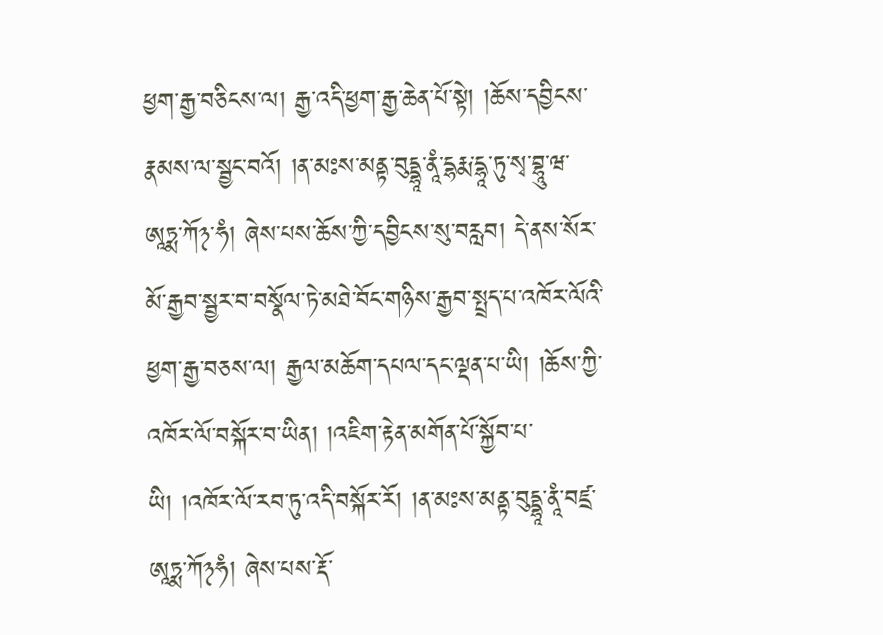ཕྱག་རྒྱ་བཅིངས་ལ། རྒྱ་འདི་ཕྱག་རྒྱ་ཆེན་པོ་སྟེ། །ཆོས་དབྱིངས་རྣམས་ལ་སྦྱང་བའོ། །ན་མཿས་མནྟ་བུདྡྷཱ་ནཱཾ་དྷརྨ་དྷཱ་ཏུ་སྭ་བྷཱུ་ཝ་ཨཱཏྨ་ཀོ྅་ཧཾ། ཞེས་པས་ཆོས་ཀྱི་དབྱིངས་སུ་བརླབ། དེ་ནས་སོར་མོ་རྒྱབ་སྦྱར་བ་བསྣོལ་ཏེ་མཐེ་བོང་གཉིས་རྒྱབ་སྤྲད་པ་འཁོར་ལོའི་ཕྱག་རྒྱ་བཅས་ལ། རྒྱལ་མཆོག་དཔལ་དང་ལྡན་པ་ཡི། །ཆོས་ཀྱི་འཁོར་ལོ་བསྐོར་བ་ཡིན། །འཇིག་རྟེན་མགོན་པོ་སྐྱོབ་པ་ཡི། །འཁོར་ལོ་རབ་ཏུ་འདི་བསྐོར་རོ། །ན་མཿས་མནྟ་བུདྡྷཱ་ནཱཾ་བཛྲ་ཨཱཏྨ་ཀོ྅ཧཾ། ཞེས་པས་རྡོ་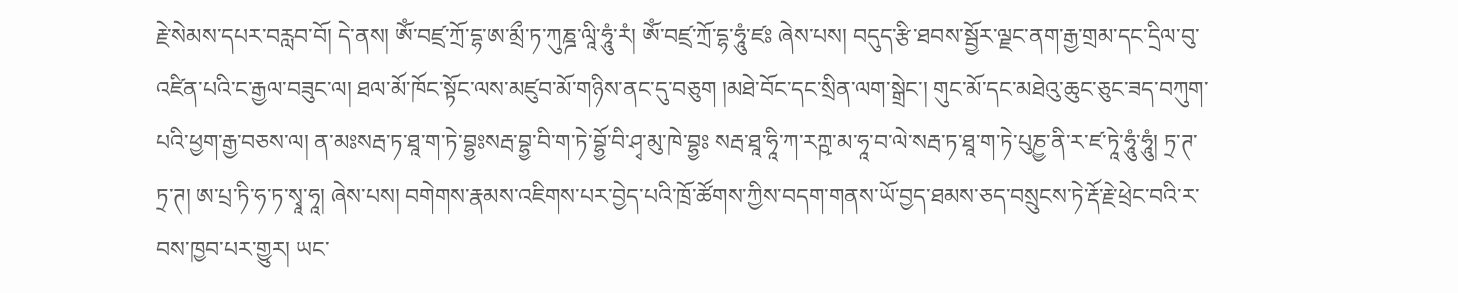རྗེ་སེམས་དཔར་བརླབ་བོ། དེ་ནས། ༀ་བཛྲ་ཀྲོ་དྷ་ཨ་མྲྀ་ཏ་ཀུཎྜ་ལཱི་ཧཱུཾ་རཾ། ༀ་བཛྲ་ཀྲོ་དྷ་ཧཱུཾ་ཛཿ ཞེས་པས། བདུད་རྩི་ཐབས་སྦྱོར་ལྗང་ནག་རྒྱ་གྲམ་དང་དྲིལ་བུ་འཛིན་པའི་ང་རྒྱལ་བཟུང་ལ། ཐལ་མོ་ཁོང་སྟོང་ལས་མཛུབ་མོ་གཉིས་ནང་དུ་བཅུག །མཐེ་བོང་དང་སྲིན་ལག་སྒྲེང་། གུང་མོ་དང་མཐེའུ་ཆུང་ཅུང་ཟད་བཀུག་པའི་ཕྱག་རྒྱ་བཅས་ལ། ན་མཿསརྦ་ཏ་ཐཱ་ག་ཏེ་བྷྱཿསརྦ་བྷྱ་བི་ག་ཏེ་བྷྱོ་བི་ཤྭ་མུ་ཁེ་བྷྱཿ སརྦ་ཐཱ་ཧཱི་ཀ་རཀྵ་མ་ཧཱ་བ་ལེ་སརྦ་ཏ་ཐཱ་ག་ཏེ་པུཎྱ་ནི་ར་ཛ་ཏཱེ་ཧཱུཾ་ཧཱུཾ། ཏྲ་ཊ་ཏྲ་ཊ། ཨ་པྲ་ཏི་ཧ་ཏ་སྭཱ་ཧཱ། ཞེས་པས། བགེགས་རྣམས་འཇིགས་པར་བྱེད་པའི་ཁྲོ་ཚོགས་ཀྱིས་བདག་གནས་ཡོ་བྱད་ཐམས་ཅད་བསྲུངས་ཏེ་རྡོ་རྗེ་ཕྲེང་བའི་ར་བས་ཁྱབ་པར་གྱུར། ཡང་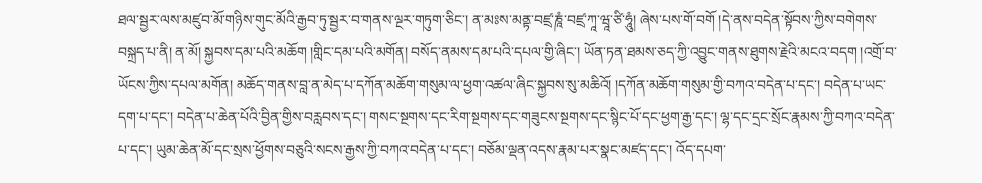ཐལ་སྦྱར་ལས་མཛུབ་མོ་གཉིས་གུང་མོའི་རྒྱབ་ཏུ་སྦྱར་བ་གནས་ལྔར་གཏུག་ཅིང་། ན་མཿས་མནྟ་བཛྲ་ཎཱཾ་བཛྲ་ཀཱ་ཝཱ་ཙི་ཧཱུཾ། ཞེས་པས་གོ་བགོ །དེ་ནས་བདེན་སྟོབས་ཀྱིས་བགེགས་བསྐྲད་པ་ནི། ན་མོ། སྐྱབས་དམ་པའི་མཆོག །གླིང་དམ་པའི་མགོན། བསོད་ནམས་དམ་པའི་དཔལ་གྱི་ཞིང་། ཡོན་ཏན་ཐམས་ཅད་ཀྱི་འབྱུང་གནས་ཐུགས་རྗེའི་མངའ་བདག །འགྲོ་བ་ཡོངས་ཀྱིས་དཔལ་མགོན། མཆོད་གནས་བླ་ན་མེད་པ་དཀོན་མཆོག་གསུམ་ལ་ཕྱག་འཚལ་ཞིང་སྐྱབས་སུ་མཆིའོ། །དཀོན་མཆོག་གསུམ་གྱི་བཀའ་བདེན་པ་དང་། བདེན་པ་ཡང་དག་པ་དང་། བདེན་པ་ཆེན་པོའི་བྱིན་གྱིས་བརླབས་དང་། གསང་སྔགས་དང་རིག་སྔགས་དང་གཟུངས་སྔགས་དང་སྙིང་པོ་དང་ཕྱག་རྒྱ་དང་། ལྷ་དང་དྲང་སྲོང་རྣམས་ཀྱི་བཀའ་བདེན་པ་དང་། ཡུམ་ཆེན་མོ་དང་སྲས་ཕྱོགས་བཅུའི་སངས་རྒྱས་ཀྱི་བཀའ་བདེན་པ་དང་། བཅོམ་ལྡན་འདས་རྣམ་པར་སྣང་མཛད་དང་། འོད་དཔག་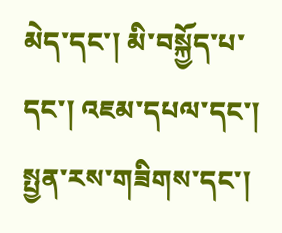མེད་དང་། མི་བསྐྱོད་པ་དང་། འཇམ་དཔལ་དང་། སྤྱན་རས་གཟིགས་དང་།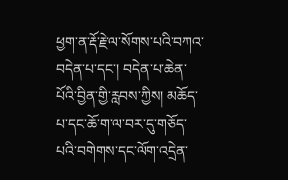ཕྱག་ན་རྡོ་རྗེ་ལ་སོགས་པའི་བཀའ་བདེན་པ་དང་། བདེན་པ་ཆེན་པོའི་བྱིན་གྱི་རླབས་ཀྱིས། མཆོད་པ་དང་ཆོ་ག་ལ་བར་དུ་གཅོད་པའི་བགེགས་དང་ལོག་འདྲེན་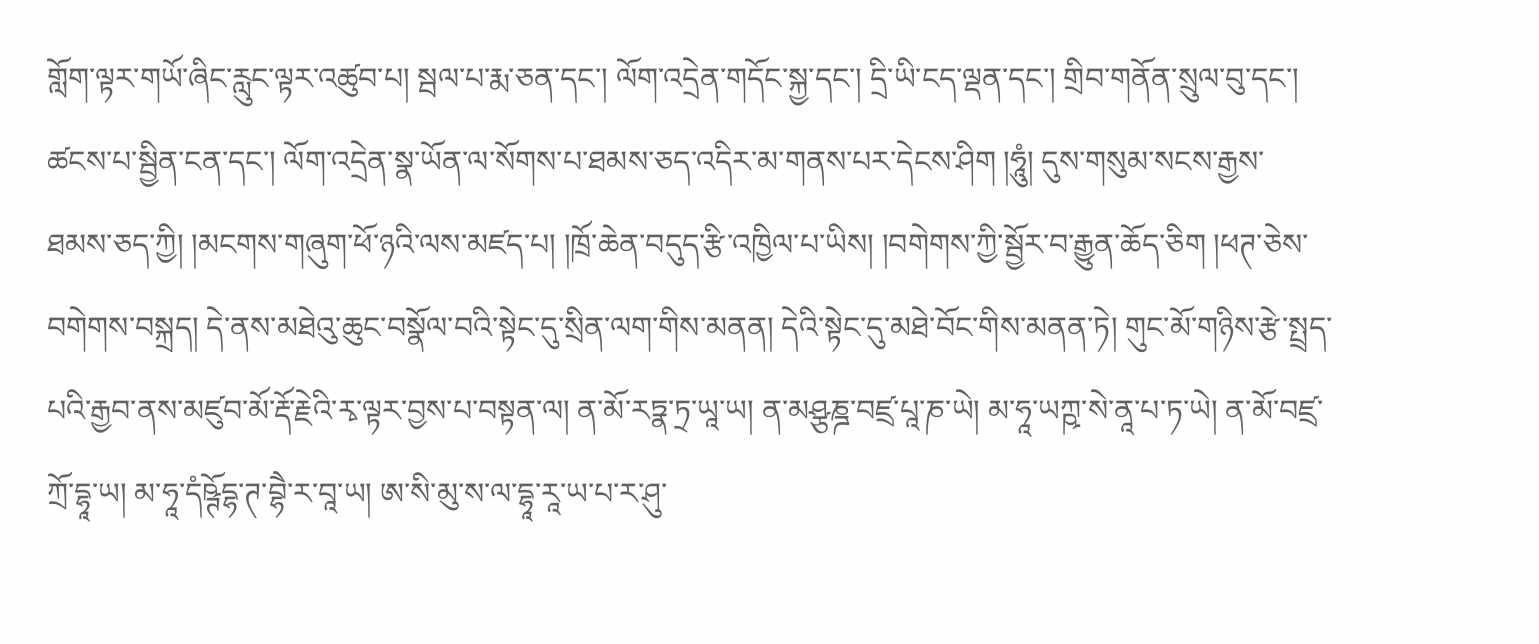གློག་ལྟར་གཡོ་ཞིང་རླུང་ལྟར་འཚུབ་པ། སྦལ་པ་རྨ་ཅན་དང་། ལོག་འདྲེན་གདོང་སྐྱ་དང་། དྲི་ཡི་ངད་ལྡན་དང་། གྲིབ་གནོན་སྲུལ་བུ་དང་། ཚངས་པ་སྦྱིན་ངན་དང་། ལོག་འདྲེན་སྣ་ཡོན་ལ་སོགས་པ་ཐམས་ཅད་འདིར་མ་གནས་པར་དེངས་ཤིག །ཧཱུཾ། དུས་གསུམ་སངས་རྒྱས་ཐམས་ཅད་ཀྱི། །མངགས་གཞུག་ཕོ་ཉའི་ལས་མཛད་པ། །ཁྲོ་ཆེན་བདུད་རྩི་འཁྱིལ་པ་ཡིས། །བགེགས་ཀྱི་སྦྱོར་བ་རྒྱུན་ཆོད་ཅིག །ཕཊ་ཅེས་བགེགས་བསྐྲད། དེ་ནས་མཐེའུ་ཆུང་བསྣོལ་བའི་སྟེང་དུ་སྲིན་ལག་གིས་མནན། དེའི་སྟེང་དུ་མཐེ་བོང་གིས་མནན་ཏེ། གུང་མོ་གཉིས་རྩེ་སྤྲད་པའི་རྒྱབ་ནས་མཛུབ་མོ་རྡོ་རྗེའི་རྭ་ལྟར་བྱས་པ་བསྟན་ལ། ན་མོ་རཏྣ་ཏྲ་ཡཱ་ཡ། ན་མཤྩཎྜ་བཛྲ་པཱ་ཎ་ཡེ། མ་ཧཱ་ཡཀྵ་སེ་ནཱ་པ་ཏ་ཡེ། ན་མོ་བཛྲ་ཀྲོ་དྷཱ་ཡ། མ་ཧཱ་དཾཥྚོདྷ་ཊ་བྷཻ་ར་བཱ་ཡ། ཨ་སི་མུ་ས་ལ་དྷཱ་རཱ་ཡ་པ་ར་ཤུ་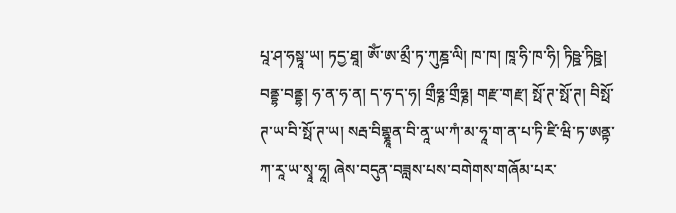པཱ་ཤ་ཧསྟཱ་ཡ། ཏདྱ་ཐཱ། ༀ་ཨ་མྲྀ་ཏ་ཀུཎྜ་ལི། ཁ་ཁ། ཁཱ་ཧི་ཁ་ཧི། ཏིཥྛ་ཏིཥྛ། བནྡྷ་བནྡྷ། ཧ་ན་ཧ་ན། ད་ཧ་ད་ཧ། གྲྀཧྞ་གྲྀཧྞ། གརྫ་གརྫ། སྥོ་ཊ་སྥོ་ཊ། བིསྥོ་ཊ་ཡ་བི་སྥོ་ཊ་ཡ། སརྦ་བིགྷྣཱན་བི་ནཱ་ཡ་ཀཾ་མ་ཧཱ་ག་ན་པ་ཏི་ཛི་ཝི་ཏ་ཨནྟ་ཀ་རཱ་ཡ་སྭཱ་ཧཱ། ཞེས་བདུན་བཟླས་པས་བགེགས་གཞོམ་པར་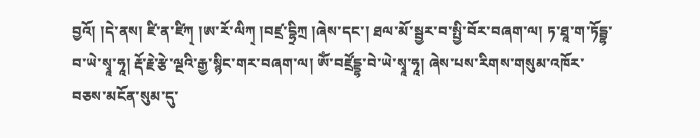བྱའོ། །དེ་ནས། ཛི་ན་ཛིཀ྄ །ཨ་རོ་ལིཀ྄ །བཛྲ་དྷྲིཀྲ །ཞེས་དང་། ཐལ་མོ་སྦྱར་བ་སྤྱི་བོར་བཞག་ལ། ཏ་ཐཱ་ག་ཏོདྦྷ་བ་ཡེ་སྭཱ་ཧཱ། རྡོ་རྗེ་རྩེ་ལྔའི་རྒྱ་སྙིང་གར་བཞག་ལ། ༀ་བཛྲོདྡྷ་བེ་ཡེ་སྭཱ་ཧཱ། ཞེས་པས་རིགས་གསུམ་འཁོར་བཅས་མངོན་སུམ་དུ་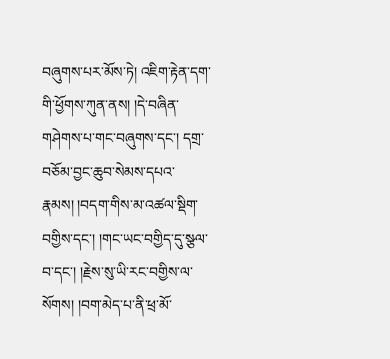བཞུགས་པར་མོས་ཏེ། འཇིག་རྟེན་དག་གི་ཕྱོགས་ཀུན་ནས། །དེ་བཞིན་གཤེགས་པ་གང་བཞུགས་དང་། དགྲ་བཅོམ་བྱང་ཆུབ་སེམས་དཔའ་རྣམས། །བདག་གིས་མ་འཚལ་སྡིག་བགྱིས་དང་། །གང་ཡང་བགྱིད་དུ་སྩལ་བ་དང་། །རྗེས་སུ་ཡི་རང་བགྱིས་ལ་སོགས། །བག་མེད་པ་ནི་ཕྲ་མོ་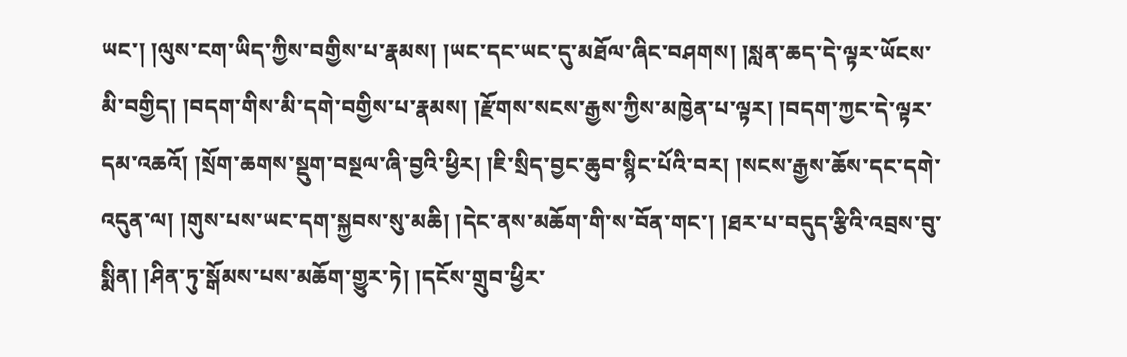ཡང་། །ལུས་ངག་ཡིད་ཀྱིས་བགྱིས་པ་རྣམས། །ཡང་དང་ཡང་དུ་མཐོལ་ཞིང་བཤགས། །སླན་ཆད་དེ་ལྟར་ཡོངས་མི་བགྱིད། །བདག་གིས་མི་དགེ་བགྱིས་པ་རྣམས། །རྫོགས་སངས་རྒྱས་ཀྱིས་མཁྱེན་པ་ལྟར། །བདག་ཀྱང་དེ་ལྟར་དམ་འཆའོ། །སྲོག་ཆགས་སྡུག་བསྔལ་ཞི་བྱའི་ཕྱིར། །ཇི་སྲིད་བྱང་ཆུབ་སྙིང་པོའི་བར། །སངས་རྒྱས་ཆོས་དང་དགེ་འདུན་ལ། །གུས་པས་ཡང་དག་སྐྱབས་སུ་མཆི། །དེང་ནས་མཆོག་གི་ས་བོན་གང་། །ཐར་པ་བདུད་རྩིའི་འབྲས་བུ་སྨིན། །ཤིན་ཏུ་སྒོམས་པས་མཆོག་གྱུར་ཏེ། །དངོས་གྲུབ་ཕྱིར་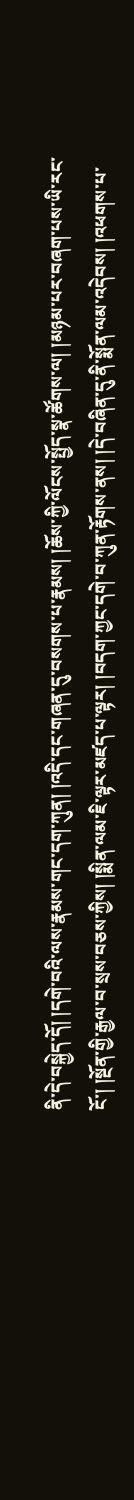ནི་དེ་བསྐྱེད་དོ། །དགེ་བའི་ལས་རྣམས་གང་དག་ཀུན། །འདི་དང་གཞན་དུ་བསགས་པ་རྣམས། །ཆོས་ཀྱི་ལོངས་སྤྱོད་སྣ་ཚོགས་ལ། །མཉམ་པར་བཞག་པས་ཡི་རང་ངོ་། །སྔོན་གྱི་རྒྱལ་བ་སྲས་བཅས་ཀྱིས། །སྨིན་ལམ་ཇི་ལྟར་མཛད་པ་ལྟར། །བདག་ཀྱང་དགེ་བ་ཀུན་རྟོགས་ནས། །དེ་བཞིན་དུ་ནི་སྨོན་ལམ་འདེབས། །འཕགས་པ་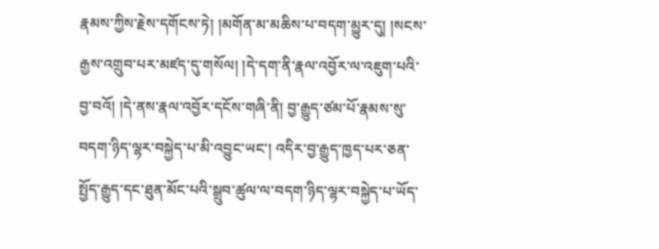རྣམས་ཀྱིས་རྗེས་དགོངས་ཏེ། །མགོན་མ་མཆིས་པ་བདག་མྱུར་དུ། །སངས་རྒྱས་འགྲུབ་པར་མཛད་དུ་གསོལ། །དེ་དག་ནི་རྣལ་འབྱོར་ལ་འཇུག་པའི་བྱ་བའོ། །དེ་ནས་རྣལ་འབྱོར་དངོས་གཞི་ནི། བྱ་རྒྱུད་ཙམ་པོ་རྣམས་སུ་བདག་ཉིད་ལྷར་བསྐྱེད་པ་མི་འབྱུང་ཡང་། འདིར་བྱ་རྒྱུད་ཁྱད་པར་ཅན་སྤྱོད་རྒྱུད་དང་ཐུན་མོང་པའི་སྒྲུབ་ཚུལ་ལ་བདག་ཉིད་ལྷར་བསྐྱེད་པ་ཡོད་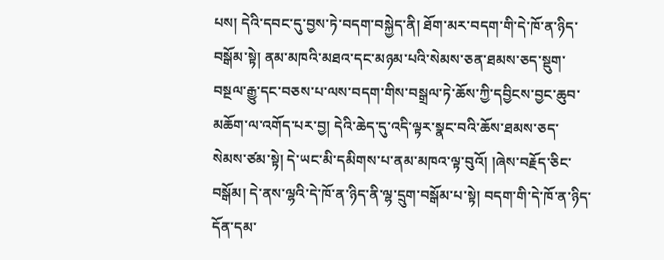པས། དེའི་དབང་དུ་བྱས་ཏེ་བདག་བསྐྱེད་ནི། ཐོག་མར་བདག་གི་དེ་ཁོ་ན་ཉིད་བསྒོམ་སྟེ། ནམ་མཁའི་མཐའ་དང་མཉམ་པའི་སེམས་ཅན་ཐམས་ཅད་སྡུག་བསྔལ་རྒྱུ་དང་བཅས་པ་ལས་བདག་གིས་བསྒྲལ་ཏེ་ཆོས་ཀྱི་དབྱིངས་བྱང་ཆུབ་མཆོག་ལ་འགོད་པར་བྱ། དེའི་ཆེད་དུ་འདི་ལྟར་སྣང་བའི་ཆོས་ཐམས་ཅད་སེམས་ཙམ་སྟེ། དེ་ཡང་མི་དམིགས་པ་ནམ་མཁའ་ལྟ་བུའོ། །ཞེས་བརྗོད་ཅིང་བསྒོམ། དེ་ནས་ལྷའི་དེ་ཁོ་ན་ཉིད་ནི་ལྷ་དྲུག་བསྒོམ་པ་སྟེ། བདག་གི་དེ་ཁོ་ན་ཉིད་དོན་དམ་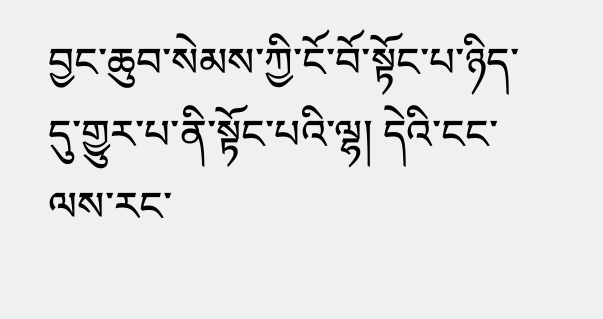བྱང་ཆུབ་སེམས་ཀྱི་ངོ་བོ་སྟོང་པ་ཉིད་དུ་གྱུར་པ་ནི་སྟོང་པའི་ལྷ། དེའི་ངང་ལས་རང་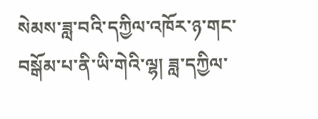སེམས་ཟླ་བའི་དཀྱིལ་འཁོར་ཉ་གང་བསྒོམ་པ་ནི་ཡི་གེའི་ལྷ། ཟླ་དཀྱིལ་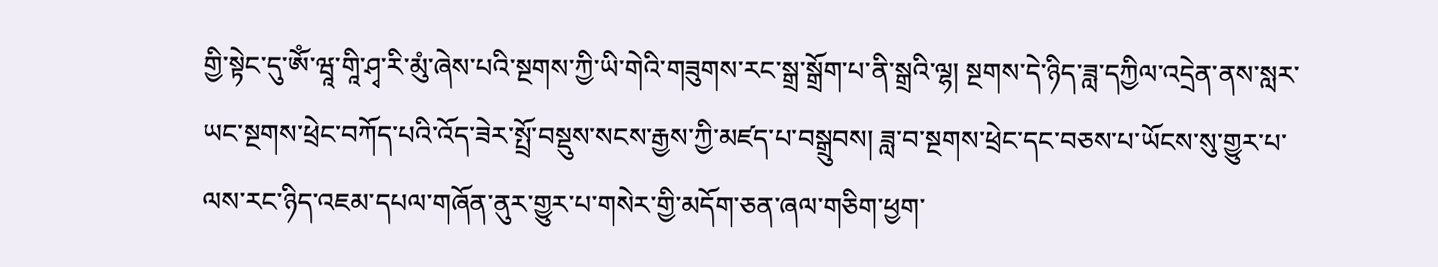གྱི་སྟེང་དུ་ༀ་ཝཱ་གཱི་ཤྭ་རི་མུཾ་ཞེས་པའི་སྔགས་ཀྱི་ཡི་གེའི་གཟུགས་རང་སྒྲ་སྒྲོག་པ་ནི་སྒྲའི་ལྷ། སྔགས་དེ་ཉིད་ཟླ་དཀྱིལ་འདྲེན་ནས་སླར་ཡང་སྔགས་ཕྲེང་བཀོད་པའི་འོད་ཟེར་སྤྲོ་བསྡུས་སངས་རྒྱས་ཀྱི་མཛད་པ་བསྒྲུབས། ཟླ་བ་སྔགས་ཕྲེང་དང་བཅས་པ་ཡོངས་སུ་གྱུར་པ་ལས་རང་ཉིད་འཇམ་དཔལ་གཞོན་ནུར་གྱུར་པ་གསེར་གྱི་མདོག་ཅན་ཞལ་གཅིག་ཕྱག་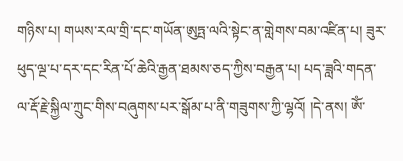གཉིས་པ། གཡས་རལ་གྲི་དང་གཡོན་ཨུཏྤ་ལའི་སྟེང་ན་གླེགས་བམ་འཛིན་པ། ཟུར་ཕུད་ལྔ་པ་དར་དང་རིན་པོ་ཆེའི་རྒྱན་ཐམས་ཅད་ཀྱིས་བརྒྱན་པ། པད་ཟླའི་གདན་ལ་རྡོ་རྗེ་སྐྱིལ་ཀྲུང་གིས་བཞུགས་པར་སྒོམ་པ་ནི་གཟུགས་ཀྱི་ལྷའོ། །དེ་ནས། ༀ་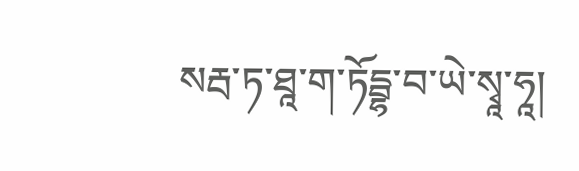སརྦ་ཏ་ཐཱ་ག་ཏོདྦྷ་བ་ཡེ་སྭཱ་ཧཱ།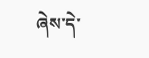ཞེས་དེ་